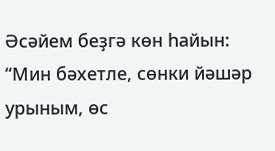Әсәйем беҙгә көн һайын: “Мин бәхетле, сөнки йәшәр урыным, өс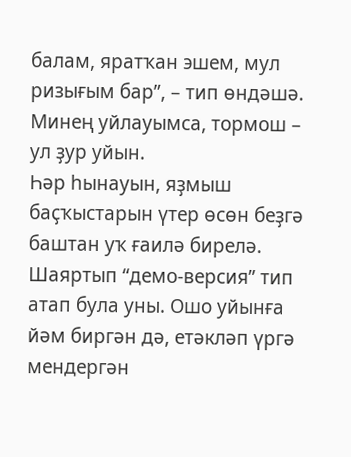балам, яратҡан эшем, мул ризығым бар”, – тип өндәшә. Минең уйлауымса, тормош – ул ҙур уйын.
Һәр һынауын, яҙмыш баҫҡыстарын үтер өсөн беҙгә баштан уҡ ғаилә бирелә. Шаяртып “демо-версия” тип атап була уны. Ошо уйынға йәм биргән дә, етәкләп үргә мендергән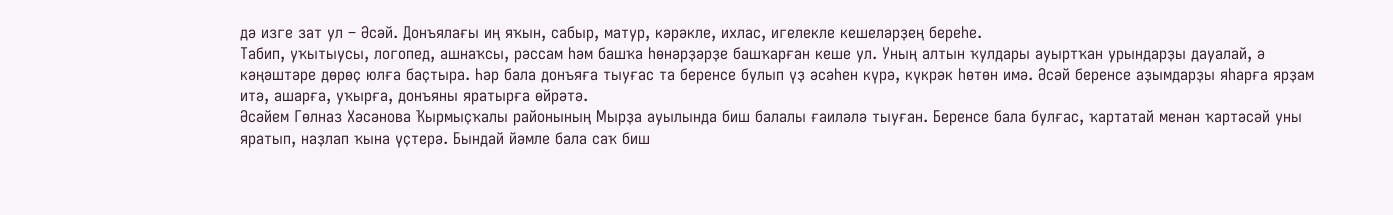дә изге зат ул – Әсәй. Донъялағы иң яҡын, сабыр, матур, кәрәкле, ихлас, игелекле кешеләрҙең береһе.
Табип, уҡытыусы, логопед, ашнаҡсы, рәссам һәм башҡа һөнәрҙәрҙе башҡарған кеше ул. Уның алтын ҡулдары ауыртҡан урындарҙы дауалай, ә кәңәштәре дөрөҫ юлға баҫтыра. Һәр бала донъяға тыуғас та беренсе булып үҙ әсәһен күрә, күкрәк һөтөн имә. Әсәй беренсе аҙымдарҙы яһарға ярҙам итә, ашарға, уҡырға, донъяны яратырға өйрәтә.
Әсәйем Гөлназ Хәсәнова Ҡырмыҫҡалы районының Мырҙа ауылында биш балалы ғаиләлә тыуған. Беренсе бала булғас, ҡартатай менән ҡартәсәй уны яратып, наҙлап ҡына үҫтерә. Бындай йәмле бала саҡ биш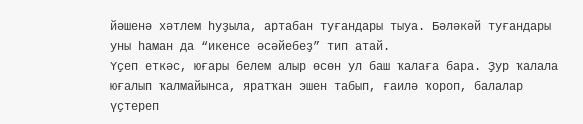йәшенә хәтлем һуҙыла, артабан туғандары тыуа. Бәләкәй туғандары уны һаман да “икенсе әсәйебеҙ” тип атай.
Үҫеп еткәс, юғары белем алыр өсөн ул баш ҡалаға бара. Ҙур ҡалала юғалып ҡалмайынса, яратҡан эшен табып, ғаилә ҡороп, балалар үҫтереп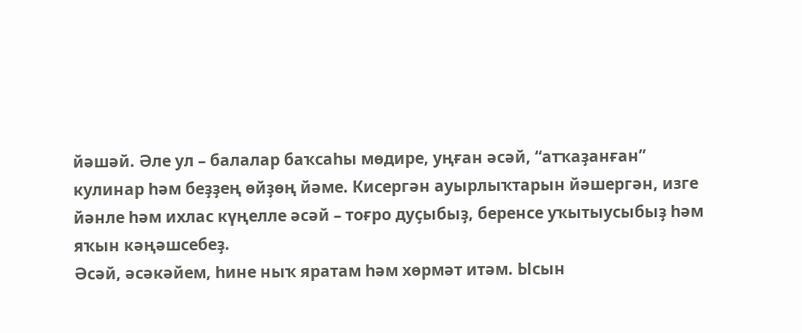йәшәй. Әле ул – балалар баҡсаһы мөдире, уңған әсәй, “атҡаҙанған” кулинар һәм беҙҙең өйҙөң йәме. Кисергән ауырлыҡтарын йәшергән, изге йәнле һәм ихлас күңелле әсәй – тоғро дуҫыбыҙ, беренсе уҡытыусыбыҙ һәм яҡын кәңәшсебеҙ.
Әсәй, әсәкәйем, һине ныҡ яратам һәм хөрмәт итәм. Ысын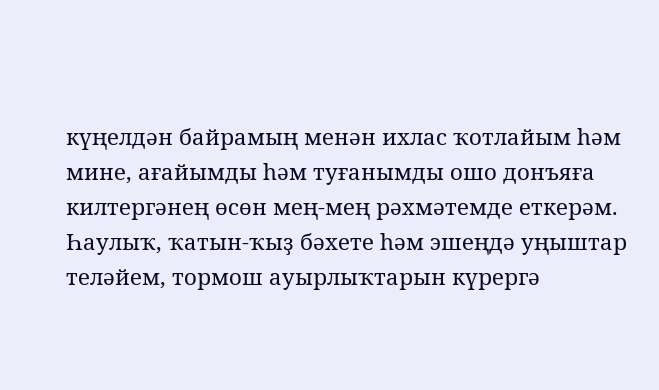күңелдән байрамың менән ихлас ҡотлайым һәм мине, ағайымды һәм туғанымды ошо донъяға килтергәнең өсөн мең-мең рәхмәтемде еткерәм. Һаулыҡ, ҡатын-ҡыҙ бәхете һәм эшеңдә уңыштар теләйем, тормош ауырлыҡтарын күрергә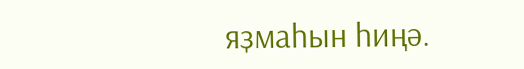яҙмаһын һиңә.